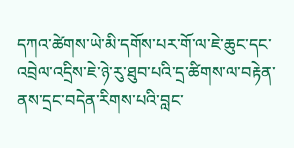དཀའ་ཚེགས་ཡེ་མི་དགོས་པར་གོ་ལ་ཇེ་ཆུང་དང་འབྲེལ་འདྲིས་ཇེ་ཉེ་རུ་ཐུབ་པའི་དྲ་ཚིགས་ལ་བརྟེན་ནས་དྲང་བདེན་རིགས་པའི་བླང་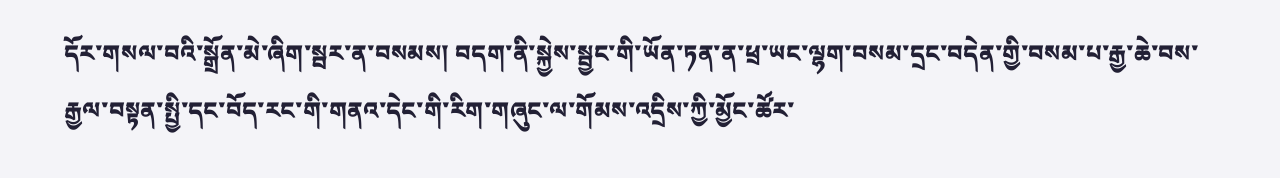དོར་གསལ་བའི་སྒྲོན་མེ་ཞིག་སྦར་ན་བསམས། བདག་ནི་སྐྱེས་སྦྱང་གི་ཡོན་ཏན་ན་ཕྲ་ཡང་ལྷག་བསམ་དྲང་བདེན་གྱི་བསམ་པ་རྒྱ་ཆེ་བས་རྒྱལ་བསྟན་སྤྱི་དང་བོད་རང་གི་གནའ་དེང་གི་རིག་གཞུང་ལ་གོམས་འདྲིས་ཀྱི་མྱོང་ཚོར་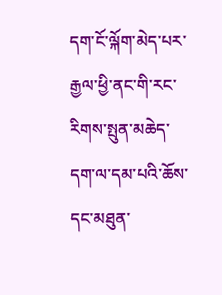དག་ངོ་ལྐོག་མེད་པར་རྒྱལ་ཕྱི་ནང་གི་རང་རིགས་སྤུན་མཆེད་དག་ལ་དམ་པའི་ཆོས་དང་མཐུན་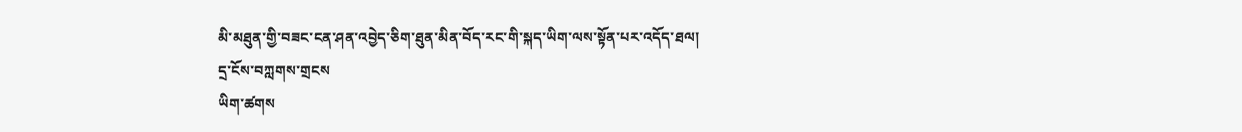མི་མཐུན་གྱི་བཟང་ངན་ཤན་འབྱེད་ཅིག་ཐུན་མིན་བོད་རང་གི་སྐད་ཡིག་ལས་སྟོན་པར་འདོད་ཐལ།
དྲ་ངོས་བཀླགས་གྲངས
ཡིག་ཚགས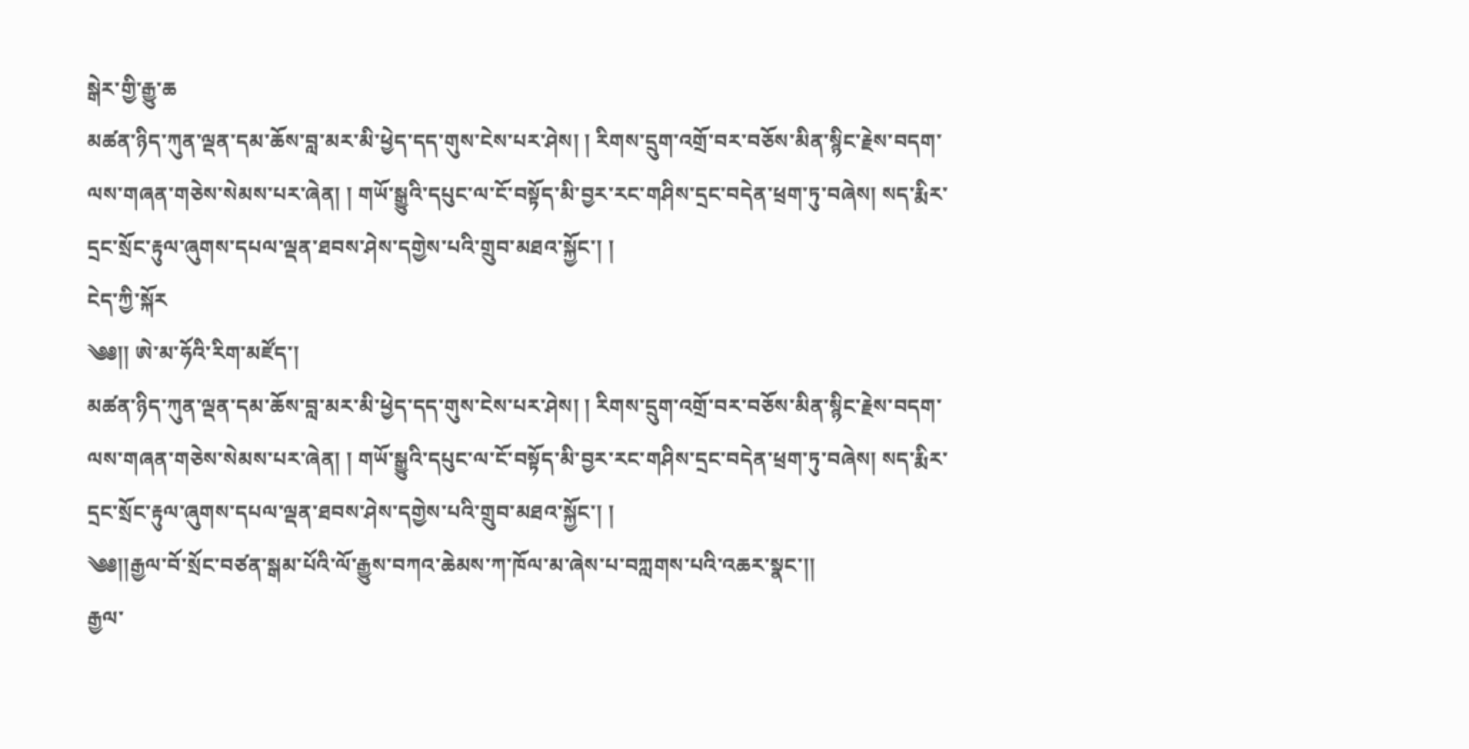སྒེར་གྱི་རྒྱུ་ཆ
མཚན་ཉིད་ཀུན་ལྡན་དམ་ཆོས་བླ་མར་མི་ཕྱེད་དད་གུས་ངེས་པར་ཤེས། ། རིགས་དྲུག་འགྲོ་བར་བཅོས་མིན་སྙིང་རྗེས་བདག་ལས་གཞན་གཅེས་སེམས་པར་ཞེན། ། གཡོ་སྒྱུའི་དཔུང་ལ་ངོ་བསྟོད་མི་བྱར་རང་གཤིས་དྲང་བདེན་ཕྲག་ཏུ་བཞེས། སད་རྨིར་དྲང་སྲོང་རྟུལ་ཞུགས་དཔལ་ལྡན་ཐབས་ཤེས་དགྱེས་པའི་གྲུབ་མཐའ་སྐྱོང་། །
ངེད་ཀྱི་སྐོར
༄༅།། ཨེ་མ་ཧོའི་རིག་མཛོད་།
མཚན་ཉིད་ཀུན་ལྡན་དམ་ཆོས་བླ་མར་མི་ཕྱེད་དད་གུས་ངེས་པར་ཤེས། ། རིགས་དྲུག་འགྲོ་བར་བཅོས་མིན་སྙིང་རྗེས་བདག་ལས་གཞན་གཅེས་སེམས་པར་ཞེན། ། གཡོ་སྒྱུའི་དཔུང་ལ་ངོ་བསྟོད་མི་བྱར་རང་གཤིས་དྲང་བདེན་ཕྲག་ཏུ་བཞེས། སད་རྨིར་དྲང་སྲོང་རྟུལ་ཞུགས་དཔལ་ལྡན་ཐབས་ཤེས་དགྱེས་པའི་གྲུབ་མཐའ་སྐྱོང་། །
༄༅།།རྒྱལ་བོ་སྲོང་བཙན་སྒམ་པོའི་ལོ་རྒྱུས་བཀའ་ཆེམས་ཀ་ཁོལ་མ་ཞེས་པ་བཀླགས་པའི་འཆར་སྣང་།།
རྒྱལ་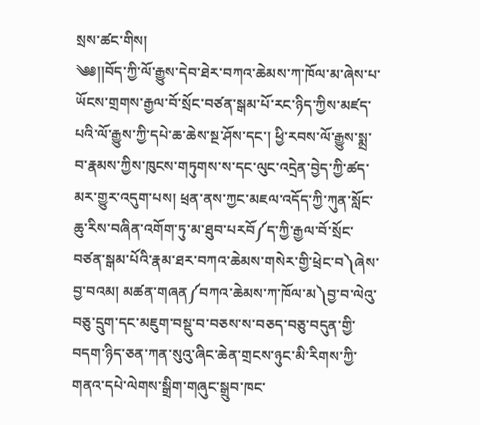སྲས་ཚང་གིས།
༄༅།།བོད་ཀྱི་ལོ་རྒྱུས་དེབ་ཐེར་བཀའ་ཆེམས་ཀ་ཁོལ་མ་ཞེས་པ་ཡོངས་གྲགས་རྒྱལ་བོ་སྲོང་བཙན་སྒམ་པོ་རང་ཉིད་ཀྱིས་མཛད་པའི་ལོ་རྒྱུས་ཀྱི་དཔེ་ཆ་ཆེས་སྔ་ཤོས་དང་། ཕྱི་རབས་ལོ་རྒྱུས་སྨྲ་བ་རྣམས་ཀྱིས་ཁུངས་གཏུགས་ས་དང་ལུང་འདྲེན་བྱེད་ཀྱི་ཚད་མར་གྱུར་འདུག་པས། ཕྲན་ནས་ཀྱང་མཇལ་འདོད་ཀྱི་ཀུན་སློང་ཆུ་རིས་བཞིན་འགོག་ཏུ་མ་ཐུབ་པརབོ༼ད་ཀྱི་རྒྱལ་བོ་སྲོང་བཙན་སྒམ་པོའི་རྣམ་ཐར་བཀའ་ཆེམས་གསེར་གྱི་ཕྲེང་བ༽ཞེས་བྱ་བའམ། མཚན་གཞན༼བཀའ་ཆེམས་ཀ་ཁོལ་མ༽བྱ་བ་ལེའུ་བཅུ་དྲུག་དང་མཇུག་བསྡུ་བ་བཅས་ས་བཅད་བཅུ་བདུན་གྱི་བདག་ཉིད་ཅན་ཀན་སུའུ་ཞིང་ཆེན་གྲངས་ཉུང་མི་རིགས་ཀྱི་གནའ་དཔེ་ལེགས་སྒྲིག་གཞུང་སྒྲུབ་ཁང་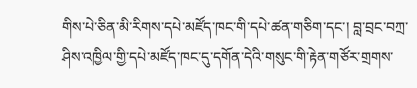གིས་པེ་ཅིན་མི་རིགས་དཔེ་མཛོད་ཁང་གི་དཔེ་ཚན་གཅིག་དང་། བླ་བྲང་བཀྲ་ཤིས་འཁྱིལ་གྱི་དཔེ་མཛོད་ཁང་དུ་དགོན་དེའི་གསུང་གི་རྟེན་གཙོར་གྲགས་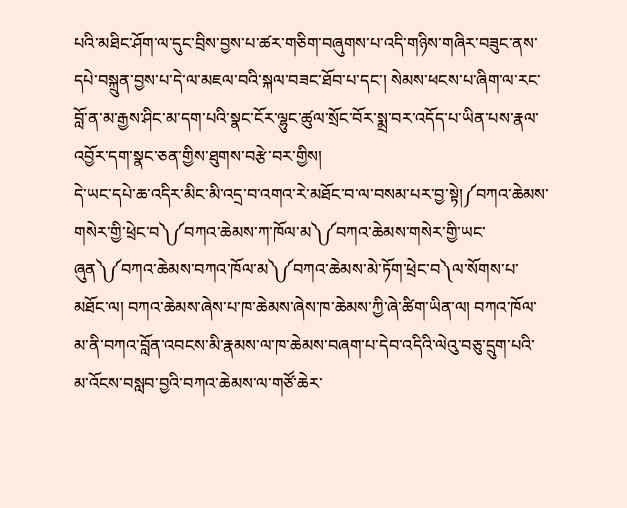པའི་མཐིང་ཤོག་ལ་དུང་བྲིས་བྱས་པ་ཚར་གཅིག་བཞུགས་པ་འདི་གཉིས་གཞིར་བཟུང་ནས་དཔེ་བསྐྲུན་བྱས་པ་དེ་ལ་མཇལ་བའི་སྐལ་བཟང་ཐོབ་པ་དང་། སེམས་ཕངས་པ་ཞིག་ལ་རང་བློ་ན་མ་རྒྱས་ཤིང་མ་དག་པའི་སྣང་ངོར་ལྷུང་ཚུལ་སྲོང་བོར་སྨྲ་བར་འདོད་པ་ཡིན་པས་རྣལ་འབྱོར་དག་སྣང་ཅན་གྱིས་ཐུགས་བརྩེ་བར་གྱིས།
དེ་ཡང་དཔེ་ཆ་འདིར་མིང་མི་འདྲ་བ་འགའ་རེ་མཐོང་བ་ལ་བསམ་པར་བྱ་སྟེ།༼བཀའ་ཆེམས་གསེར་གྱི་ཕྲེང་བ༽༼བཀའ་ཆེམས་ཀ་ཁོལ་མ༽༼བཀའ་ཆེམས་གསེར་གྱི་ཡང་ཞུན༽༼བཀའ་ཆེམས་བཀའ་ཁོལ་མ༽༼བཀའ་ཆེམས་མེ་ཏོག་ཕྲེང་བ༽ལ་སོགས་པ་མཐོང་ལ། བཀའ་ཆེམས་ཞེས་པ་ཁ་ཆེམས་ཞེས་ཁ་ཆེམས་ཀྱི་ཞེ་ཚིག་ཡིན་ལ། བཀའ་ཁོལ་མ་ནི་བཀའ་བློན་འབངས་མི་རྣམས་ལ་ཁ་ཆེམས་བཞག་པ་དེབ་འདིའི་ལེའུ་བཅུ་དྲུག་པའི་མ་འོངས་བསླབ་བྱའི་བཀའ་ཆེམས་ལ་གཙོ་ཆེར་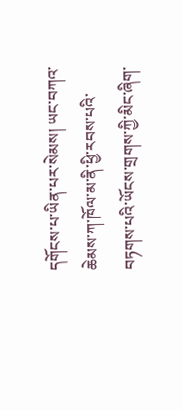དགོངས་པ་ཡིན་པར་སེམས། ཡང་བཀའ་ཆེམས་ཀ་ཁོལ་མ་ནི་ཕྱི་རབས་པའི་བཏགས་པའི་ཡོངས་གྲགས་ཀྱི་མིང་ཞིག་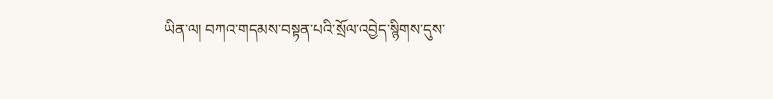ཡིན་ལ། བཀའ་གདམས་བསྟན་པའི་སྲོལ་འབྱེད་སྙིགས་དུས་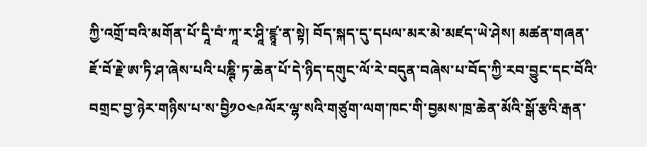ཀྱི་འགྲོ་བའི་མགོན་པོ་དཱི་བཾ་ཀཱ་ར་ཤཱི་ཛྙཱ་ན་སྟེ། བོད་སྐད་དུ་དཔལ་མར་མེ་མཛད་ཡེ་ཤེས། མཚན་གཞན་ཇོ་བོ་རྗེ་ཨ་ཏི་ཤ་ཞེས་པའི་པཎྚི་ཏ་ཆེན་པོ་དེ་ཉིད་དགུང་ལོ་རེ་བདུན་བཞེས་པ་བོད་ཀྱི་རབ་བྱུང་དང་བོའི་བགྲང་བྱ་ཉེར་གཉིས་པ་ས་བྱི༡༠༤༩ལོར་ལྷ་སའི་གཙུག་ལག་ཁང་གི་བྱམས་ཁྲ་ཆེན་མོའི་སྒོ་རྩའི་རྒན་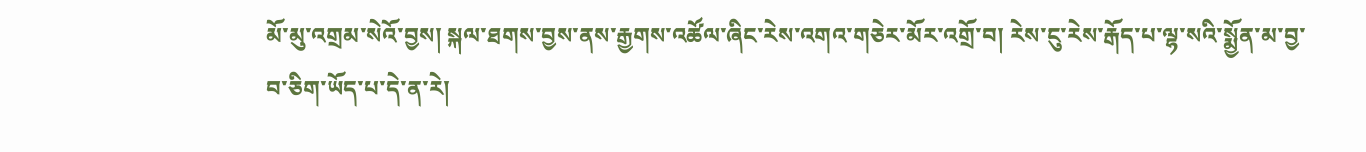མོ་མུ་འགྲམ་སེའོ་བྱས། སྐལ་ཐགས་བྱས་ནས་རྒྱགས་འཚོལ་ཞིང་རེས་འགའ་གཅེར་མོར་འགྲོ་བ། རེས་ངུ་རེས་རྒོད་པ་ལྷ་སའི་སྨྱོན་མ་བྱ་བ་ཅིག་ཡོད་པ་དེ་ན་རེ།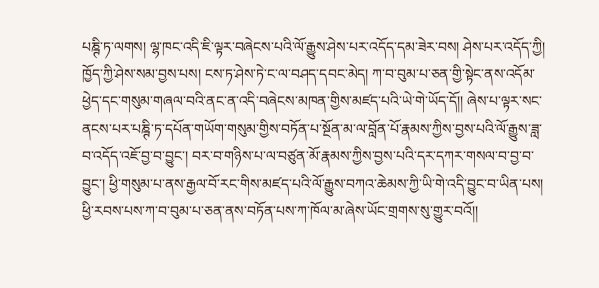པཎྚི་ཏ་ལགས། ལྷ་ཁང་འདི་ཇི་ལྟར་བཞེངས་པའི་ལོ་རྒྱུས་ཤེས་པར་འདོད་དམ་ཟེར་བས། ཤེས་པར་འདོད་ཀྱི། ཁྱོད་ཀྱི་ཤེས་སམ་བྱས་པས། ངས་ཏ་ཤེས་ཏེ་ང་ལ་བཤད་དབང་མེད། ཀ་བ་བུམ་པ་ཅན་གྱི་སྟེང་ནས་འདོམ་ཕྱེད་དང་གསུམ་གཞལ་བའི་ནང་ན་འདི་བཞེངས་མཁན་གྱིས་མཛད་པའི་ཡེ་གེ་ཡོད་དོ།། ཞེས་པ་ལྟར་སང་ནངས་པར་པཎྚི་ཏ་དཔོན་གཡོག་གསུམ་གྱིས་བཏོན་པ་སྔོན་མ་ལ་བློན་པོ་རྣམས་ཀྱིས་བྱས་པའི་ལོ་རྒྱུས་ཟླ་བ་འདོད་འཇོ་བྱ་བ་བྱུང་། བར་བ་གཉིས་པ་ལ་བཙུན་མོ་རྣམས་ཀྱིས་བྱས་པའི་དར་དཀར་གསལ་བ་བྱ་བ་བྱུང་། ཕྱི་གསུམ་པ་ནས་རྒྱལ་བོ་རང་གིས་མཛད་པའི་ལོ་རྒྱུས་བཀའ་ཆེམས་ཀྱི་ཡི་གེ་འདི་བྱུང་བ་ཡིན་པས། ཕྱི་རབས་པས་ཀ་བ་བུམ་པ་ཅན་ནས་བཏོན་པས་ཀ་ཁོལ་མ་ཞེས་ཡོང་གྲགས་སུ་གྱུར་བའོ།།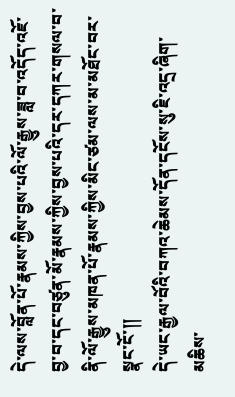དེ་ལས་བློན་པོ་རྣམས་ཀྱིས་བྱས་པའི་ལོ་རྒྱུས་ཟླ་བ་འདོད་འཇོ་བྱ་བ་དང་བཙུན་མོ་རྣམས་ཀྱིས་བྱས་པའི་དར་དཀར་གསལ་བ་ནི་ལོ་རྒྱུས་མཁན་པོ་རྣམས་ཀྱིས་མིང་ཙམ་ལས་མ་མཐོང་བར་སྣང་ངོ་།།
དེ་ཡང་རྒྱལ་བོའི་བཀའ་ཆེམས་དོན་དངོས་སུ་ཇི་འདྲ་ཞིག་མཆིས་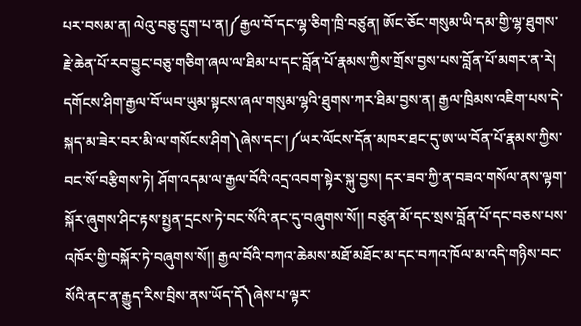པར་བསམ་ན། ལེའུ་བཅུ་དྲུག་པ་ན།༼རྒྱལ་བོ་དང་ལྷ་ཅིག་ཁྲི་བཙུན། ཨོང་ཅོང་གསུམ་ཡི་དམ་གྱི་ལྷ་ཐུགས་རྗེ་ཆེན་པོ་རབ་བྱུང་བཅུ་གཅིག་ཞལ་ལ་ཐིམ་པ་དང་བློན་པོ་རྣམས་ཀྱིས་གྲོས་བྱས་པས་བློན་པོ་མགར་ན་རེ། དགོངས་ཤིག་རྒྱལ་བོ་ཡབ་ཡུམ་སྟངས་ཞལ་གསུམ་ལྷའི་ཐུགས་ཀར་ཐིམ་བྱས་ན། རྒྱལ་ཁྲིམས་འཇིག་པས་དེ་སྐད་མ་ཟེར་བར་མི་ལ་གསོངས་ཤིག༽ཞེས་དང་།༼ཡར་ལོངས་དོན་མཁར་ཐང་དུ་ཨ་ཡ་བོན་པོ་རྣམས་ཀྱིས་བང་སོ་བརྩིགས་ཏེ། ཤོག་འདམ་ལ་རྒྱལ་བོའི་འདྲ་འབག་སྟེར་སྐུ་བྱས། དར་ཟབ་ཀྱི་ན་བཟའ་གསོལ་ནས་ལྟག་སྐོར་ཞུགས་ཤིང་རྟས་སྤྱན་དྲངས་ཏེ་བང་སོའི་ནང་དུ་བཞུགས་སོ།། བཙུན་མོ་དང་སྲས་བློན་པོ་དང་བཅས་པས་འཁོར་གྱི་བསྐོར་ཏེ་བཞུགས་སོ།། རྒྱལ་བོའི་བཀའ་ཆེམས་མཐོ་མཐོང་མ་དང་བཀའ་ཁོལ་མ་འདི་གཉིས་བང་སོའི་ནང་ན་རྒྱུད་རིས་བྲིས་ནས་ཡོད་དོ༽ཞེས་པ་ལྟར་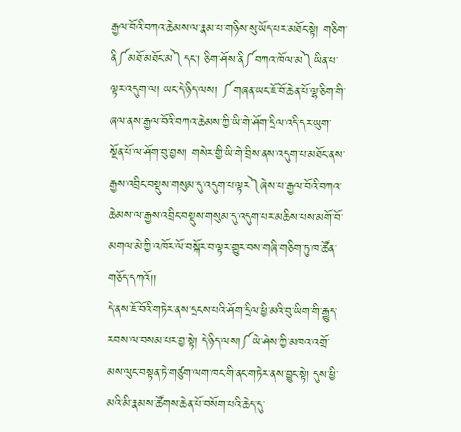རྒྱལ་བོའི་བཀའ་ཆེམས་ལ་རྣམ་པ་གཉིས་སུ་ཡོད་པར་མཐོང་སྟེ། གཅིག་ནི༼མཐོ་མཐོང་མ༽དང་། ཅིག་ཤོས་ནི༼བཀའ་ཁོལ་མ༽ཡིན་པ་ལྟར་འདུག་ལ། ཡང་དེ་ཉིད་ལས། ༼གཞན་ཡང་ཇོ་བོ་ཆེན་པོ་ལྷ་ཅིག་གི་ཞལ་ནས་རྒྱལ་བོའི་བཀའ་ཆེམས་ཀྱི་ཡི་གེ་ཤོག་དྲིལ་འདི་དར་ཡུག་སྔོན་པོ་ལ་ཤོག་བུ་བྱས། གསེར་གྱི་ཡི་གེ་བྲིས་ནས་འདུག་པ་མཐོང་ནས་རྒྱས་འབྲིང་བསྡུས་གསུམ་དུ་འདུག་པ་ལྟར༽ཞེས་པ་རྒྱལ་བོའི་བཀའ་ཆེམས་ལ་རྒྱས་འབྲིང་བསྡུས་གསུམ་དུ་འདུག་པར་མཆིས་པས་མགོ་བོ་མགལ་མེ་ཀྱི་འཁོར་ལོ་བསྐོར་བ་ལྟར་གྱུར་བས་གཞི་གཅིག་ཏུ་ཁ་ཚོན་གཅོད་དཀའོ།།
དེ་ནས་ཇོ་བོའི་གཏེར་ནས་དྲངས་པའི་ཤོག་དྲིལ་ཕྱི་མའི་བུ་ཡིག་གི་རྒྱུད་རབས་ལ་བསམ་པར་བྱ་སྟེ། དེ་ཉིད་ལས།༼ཡེ་ཤེས་ཀྱི་མཁའ་འགྲོ་མས་ལུང་བསྟན་ཏེ་གཙུག་ལག་ཁང་གི་ནང་གཏེར་ནས་བྱུང་སྟེ། དུས་ཕྱི་མའི་མི་རྣམས་ཚོགས་ཆེན་པོ་བསོག་པའི་ཆེད་དུ་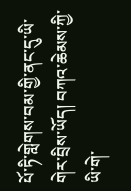པོ་ཏི་གླེགས་བམ་གྱི་ནང་དུ་ཡི་གེར་བྲིས་ཡོད། བཀའ་ཆེམས་ཀྱི་ཡི་གེ་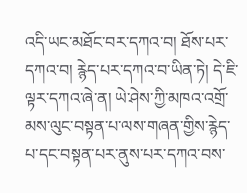འདི་ཡང་མཐོང་བར་དཀའ་བ། ཐོས་པར་དཀའ་བ། རྙེད་པར་དཀའ་བ་ཡིན་ཏེ། དེ་ཇི་ལྟར་དཀའ་ཞེ་ན། ཡེ་ཤེས་ཀྱི་མཁའ་འགྲོ་མས་ལུང་བསྟན་པ་ལས་གཞན་གྱིས་རྙེད་པ་དང་བསྟན་པར་ནུས་པར་དཀའ་བས་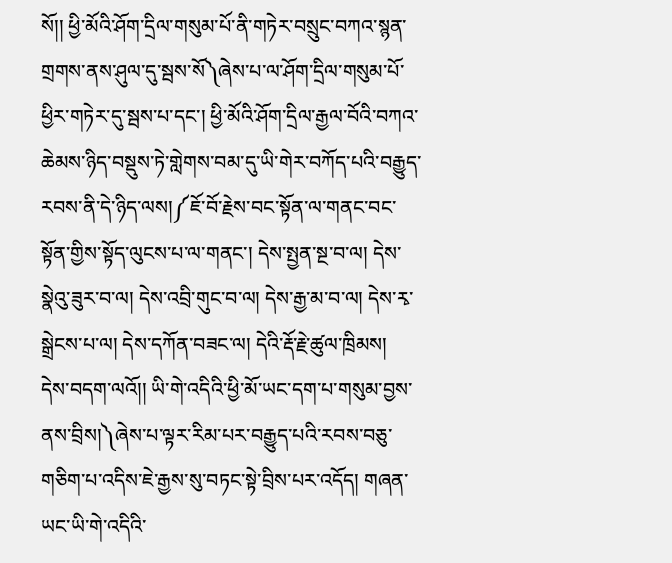སོ།། ཕྱི་མོའི་ཤོག་དྲིལ་གསུམ་པོ་ནི་གཏེར་བསྲུང་བཀའ་སྙན་གྲགས་ནས་ཤུལ་དུ་སྦས་སོ༽ཞེས་པ་ལ་ཤོག་དྲིལ་གསུམ་པོ་ཕྱིར་གཏེར་དུ་སྦས་པ་དང་། ཕྱི་མོའི་ཤོག་དྲིལ་རྒྱལ་བོའི་བཀའ་ཆེམས་ཉིད་བསྡུས་ཏེ་གླེགས་བམ་དུ་ཡི་གེར་བཀོད་པའི་བརྒྱུད་རབས་ནི་དེ་ཉིད་ལས།༼ཇོ་བོ་རྗེས་བང་སྟོན་ལ་གནང་བང་སྟོན་གྱིས་སྟོད་ལུངས་པ་ལ་གནང་། དེས་སྤྱན་སྔ་བ་ལ། དེས་སྣེའུ་ཟུར་བ་ལ། དེས་འབྲི་གུང་བ་ལ། དེས་རྒྱ་མ་བ་ལ། དེས་རྭ་སྒྲེངས་པ་ལ། དེས་དཀོན་བཟང་ལ། དེའི་རྡོ་རྗེ་ཚུལ་ཁྲིམས། དེས་བདག་ལའོ།། ཡི་གེ་འདིའི་ཕྱི་མོ་ཡང་དག་པ་གསུམ་བྱས་ནས་བྲིས།༽ཞེས་པ་ལྟར་རིམ་པར་བརྒྱུད་པའི་རབས་བཅུ་གཅིག་པ་འདིས་ཇེ་རྒྱས་སུ་བཏང་སྟེ་བྲིས་པར་འདོད། གཞན་ཡང་ཡི་གེ་འདིའི་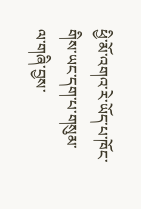ཕྱི་མོ་འགའ་རེ་ཡོད་པ་ཁོང་གིས་ཡང་དག་པ་གསུམ་ལ་གཞི་བྱས་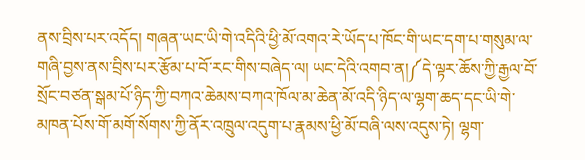ནས་བྲིས་པར་འདོད། གཞན་ཡང་ཡི་གེ་འདིའི་ཕྱི་མོ་འགའ་རེ་ཡོད་པ་ཁོང་གི་ཡང་དག་པ་གསུམ་ལ་གཞི་བྱས་ནས་བྲིས་པར་རྩོམ་པ་བོ་རང་གིས་བཞེད་ལ། ཡང་དེའི་འགབ་ན།༼དེ་ལྟར་ཆོས་ཀྱི་རྒྱལ་བོ་སྲོང་བཙན་སྒམ་པོ་ཉིད་ཀྱི་བཀའ་ཆེམས་བཀའ་ཁོལ་མ་ཆེན་མོ་འདི་ཉིད་ལ་ལྷག་ཆད་དང་ཡི་གེ་མཁན་པོས་གོ་མགོ་སོགས་ཀྱི་ནོར་འཁྲུལ་འདུག་པ་རྣམས་ཕྱི་མོ་བཞི་ལས་འདུས་ཏེ། ལྷག་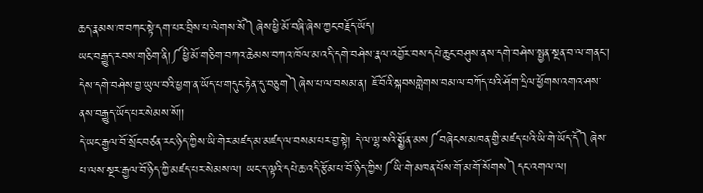ཆད་རྣམས་ཁ་བཀང་སྟེ་དག་པར་བྲིས་པ་ལེགས་སོ༽ཞེས་ཕྱི་མོ་བཞི་ཞེས་ཀྱང་བརྗོད་ཡོད།
ཡང་བརྒྱུད་རབས་གཅིག་ནི།༼ཕྱི་མོ་གཅིག་བཀའ་ཆེམས་བཀའ་ཁོལ་མ་འདི་དགེ་བཤེས་རྣལ་འབྱོར་བས་དཔེ་ཆུང་བཤུས་ནས་དགེ་བཤེས་སྤྱན་སྔན་བ་ལ་གནང་། དེས་དགེ་བཤེས་བྱ་ཡུལ་བའི་ཕྱག་ན་ཡོད་པ་གདུང་རྟེན་དུ་བཅུག༽ཞེས་པ་ལ་བསམ་ན། ཇོ་བོའི་སྐབསགླེགས་བམ་ལ་བཀོད་པའི་ཤོག་དྲིལ་ཕྱོགས་འགའ་ཤས་ནས་བརྒྱུད་ཡོད་པར་སེམས་སོ།།
དེ་ཡང་རྒྱལ་བོ་སྲོང་བཙན་རང་ཉིད་ཀྱིས་ཡི་གེར་མཛད་མ་མཛད་ལ་བསམ་པར་བྱ་སྟེ། དེ་ལ་ལྷ་སའི་སྨྱོན་མས༼བཞེངས་མཁན་གྱི་མཛད་པའི་ཡི་གེ་ཡོད་དོ༽ཞེས་པ་ལས་སྔར་རྒྱལ་བོ་ཉིད་ཀྱི་མཛད་པར་སེམས་ལ། ཡང་ད་ལྟའི་དཔེ་ཆ་འདི་རྩོམ་པ་བོ་ཉིད་ཀྱིས༼ཡི་གེ་མཁན་པོས་གོ་མ་གོ་སོགས༽དང་འགལ་ལ།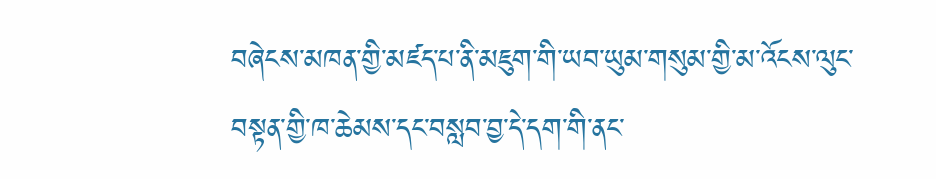བཞེངས་མཁན་གྱི་མཛད་པ་ནི་མཇུག་གི་ཡབ་ཡུམ་གསུམ་གྱི་མ་འོངས་ལུང་བསྟན་གྱི་ཁ་ཆེམས་དང་བསླབ་བྱ་དེ་དག་གི་ནང་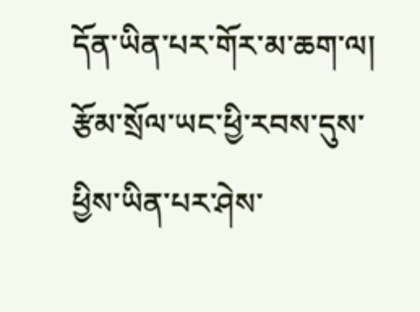དོན་ཡིན་པར་གོར་མ་ཆག་ལ། རྩོམ་སྲོལ་ཡང་ཕྱི་རབས་དུས་ཕྱིས་ཡིན་པར་ཤེས་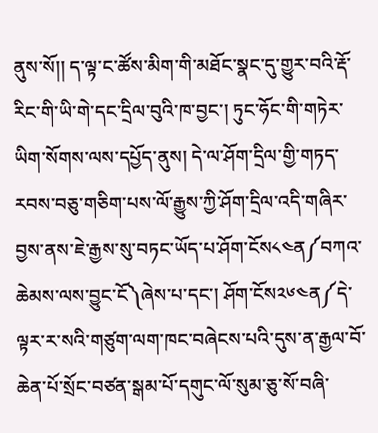ནུས་སོ།། ད་ལྟ་ང་ཚོས་མིག་གི་མཐོང་སྣང་དུ་གྱུར་བའི་རྡོ་རིང་གི་ཡི་གེ་དང་དྲིལ་བུའི་ཁ་བྱང་། ཏུང་ཧོང་གི་གཏེར་ཡིག་སོགས་ལས་དཔྱོད་ནུས། དེ་ལ་ཤོག་དྲིལ་གྱི་གཏད་རབས་བཅུ་གཅིག་པས་ལོ་རྒྱུས་ཀྱི་ཤོག་དྲིལ་འདི་གཞིར་བྱས་ནས་ཇེ་རྒྱས་སུ་བཏང་ཡོད་པ་ཤོག་ངོས༨༤ན༼བཀའ་ཆེམས་ལས་བྱུང་ངོ༽ཞེས་པ་དང་། ཤོག་ངོས༢༦༤ན༼དེ་ལྟར་ར་སའི་གཙུག་ལག་ཁང་བཞེངས་པའི་དུས་ན་རྒྱལ་བོ་ཆེན་པོ་སྲོང་བཙན་སྒམ་པོ་དགུང་ལོ་སུམ་ཅུ་སོ་བཞི་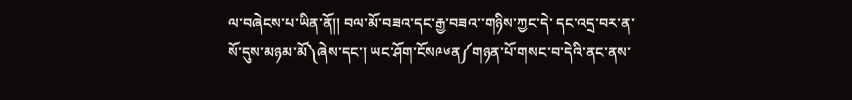ལ་བཞེངས་པ་ཡིན་ནོ།། བལ་མོ་བཟའ་དང་རྒྱ་བཟའ་་གཉིས་ཀྱང་དེ་ དང་འདྲ་བར་ན་སོ་དུས་མཉམ་མོ༽ཞེས་དང་། ཡང་ཤོག་ངོས༩༦ན༼གཉན་པོ་གསང་བ་དེའི་ནང་ནས་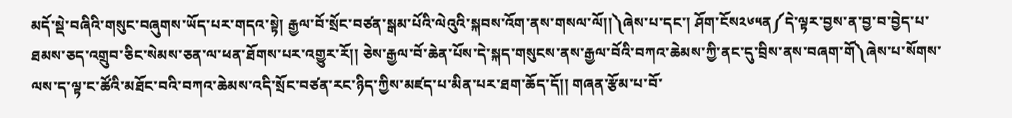མདོ་སྡེ་བཞིའི་གསུང་བཞུགས་ཡོད་པར་གདའ་སྟེ། རྒྱལ་བོ་སྲོང་བཙན་སྒམ་པོའི་ལེའུའི་སྐབས་འོག་ནས་གསལ་ལོ།།༽ཞེས་པ་དང་། ཤོག་ངོས༢༦༥ན༼དེ་ལྟར་བྱས་ན་བྱ་བ་བྱེད་པ་ཐམས་ཅད་འགྲུབ་ཅིང་སེམས་ཅན་ལ་ཕན་ཐོགས་པར་འགྱུར་རོ།། ཅེས་རྒྱལ་བོ་ཆེན་པོས་དེ་སྐད་གསུངས་ནས་རྒྱལ་བོའི་བཀའ་ཆེམས་ཀྱི་ནང་དུ་བྲིས་ནས་བཞག་གོ༽ཞེས་པ་སོགས་ལས་ད་ལྟ་ང་ཚོའི་མཐོང་བའི་བཀའ་ཆེམས་འདི་སྲོང་བཙན་རང་ཉིད་ཀྱིས་མཛད་པ་མིན་པར་ཐག་ཆོད་དོ།། གཞན་རྩོམ་པ་བོ་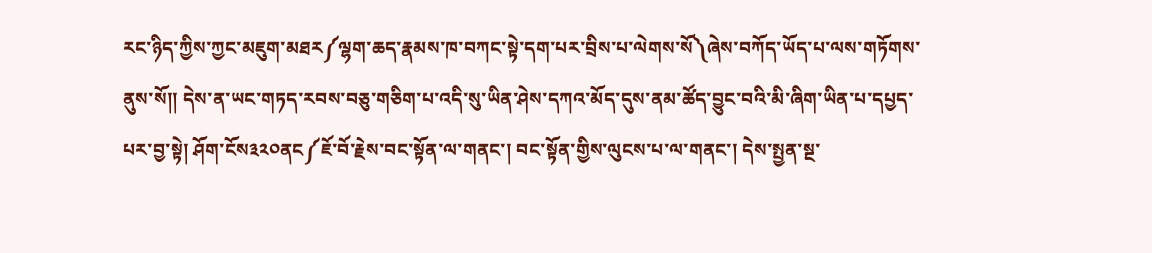རང་ཉིད་ཀྱིས་ཀྱང་མཇུག་མཐར༼ལྷག་ཆད་རྣམས་ཁ་བཀང་སྟེ་དག་པར་བྲིས་པ་ལེགས་སོ༽ཞེས་བཀོད་ཡོད་པ་ལས་གཏོགས་ནུས་སོ།། དེས་ན་ཡང་གཏད་རབས་བཅུ་གཅིག་པ་འདི་སུ་ཡིན་ཤེས་དཀའ་མོད་དུས་ནམ་ཚོད་བྱུང་བའི་མི་ཞིག་ཡིན་པ་དཔྱད་པར་བྱ་སྟེ། ཤོག་ངོས༣༢༠ནང༼ཇོ་བོ་རྗེས་བང་སྟོན་ལ་གནང་། བང་སྟོན་གྱིས་ལུངས་པ་ལ་གནང་། དེས་སྤྱན་སྔ་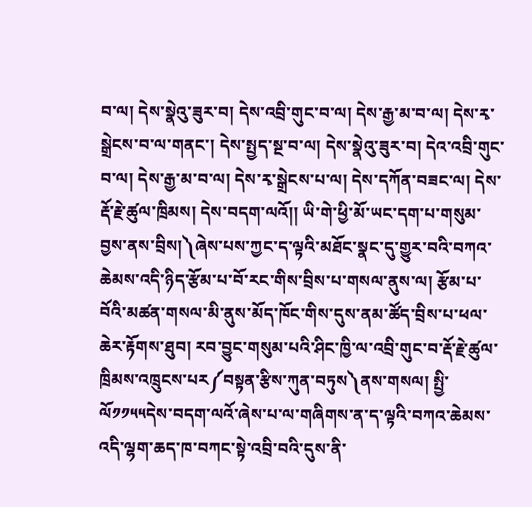བ་ལ། དེས་སྣེའུ་ཟུར་བ། དེས་འབྲི་གུང་བ་ལ། དེས་རྒྱ་མ་བ་ལ། དེས་རྭ་སྒྲེངས་བ་ལ་གནང་། དེས་སྤྱད་སྔ་བ་ལ། དེས་སྣེའུ་ཟུར་བ། དེའ་འབྲི་གུང་བ་ལ། དེས་རྒྱ་མ་བ་ལ། དེས་རྭ་སྒྲེངས་པ་ལ། དེས་དཀོན་བཟང་ལ། དེས་རྡོ་རྗེ་ཚུལ་ཁྲིམས། དེས་བདག་ལའོ།། ཡི་གེ་ཕྱི་མོ་ཡང་དག་པ་གསུམ་བྱས་ནས་བྲིས།༽ཞེས་པས་ཀྱང་ད་ལྟའི་མཐོང་སྣང་དུ་གྱུར་བའི་བཀའ་ཆེམས་འདི་ཉིད་རྩོམ་པ་བོ་རང་གིས་བྲིས་པ་གསལ་ནུས་ལ། རྩོམ་པ་བོའི་མཚན་གསལ་མི་ནུས་མོད་ཁོང་གིས་དུས་ནམ་ཚོད་བྲིས་པ་ཕལ་ཆེར་རྟོགས་ཐུབ། རབ་བྱུང་གསུམ་པའི་ཤིང་ཁྱི་ལ་འབྲི་གུང་བ་རྡོ་རྗེ་ཚུལ་ཁྲིམས་འཁྲུངས་པར༼བསྟན་རྩིས་ཀུན་བཏུས༽ནས་གསལ། སྤྱི་ལོ༡༡༥༥དེས་བདག་ལའོ་ཞེས་པ་ལ་གཞིགས་ན་ད་ལྟའི་བཀའ་ཆེམས་འདི་ལྷག་ཆད་ཁ་བཀང་སྟེ་འབྲི་བའི་དུས་ནི་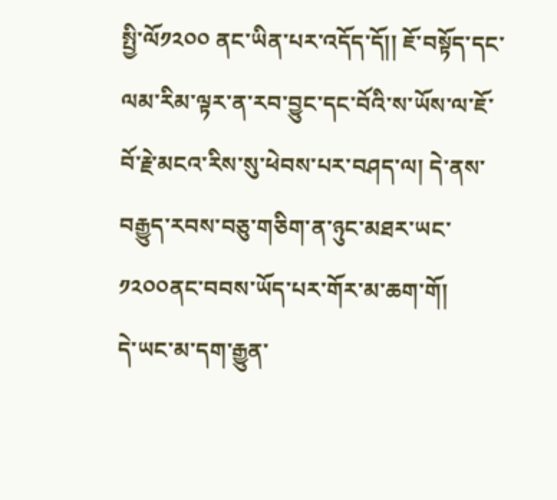སྤྱི་ལོ༡༢༠༠ ནང་ཡིན་པར་འདོད་དོ།། ཇོ་བསྟོད་དང་ལམ་རིམ་ལྟར་ན་རབ་བྱུང་དང་བོའི་ས་ཡོས་ལ་ཇོ་བོ་རྗེ་མངའ་རིས་སུ་ཕེབས་པར་བཤད་ལ། དེ་ནས་བརྒྱུད་རབས་བཅུ་གཅིག་ན་ཉུང་མཐར་ཡང་༡༢༠༠ནང་བབས་ཡོད་པར་གོར་མ་ཆག་གོ།
དེ་ཡང་མ་དག་རྒྱུན་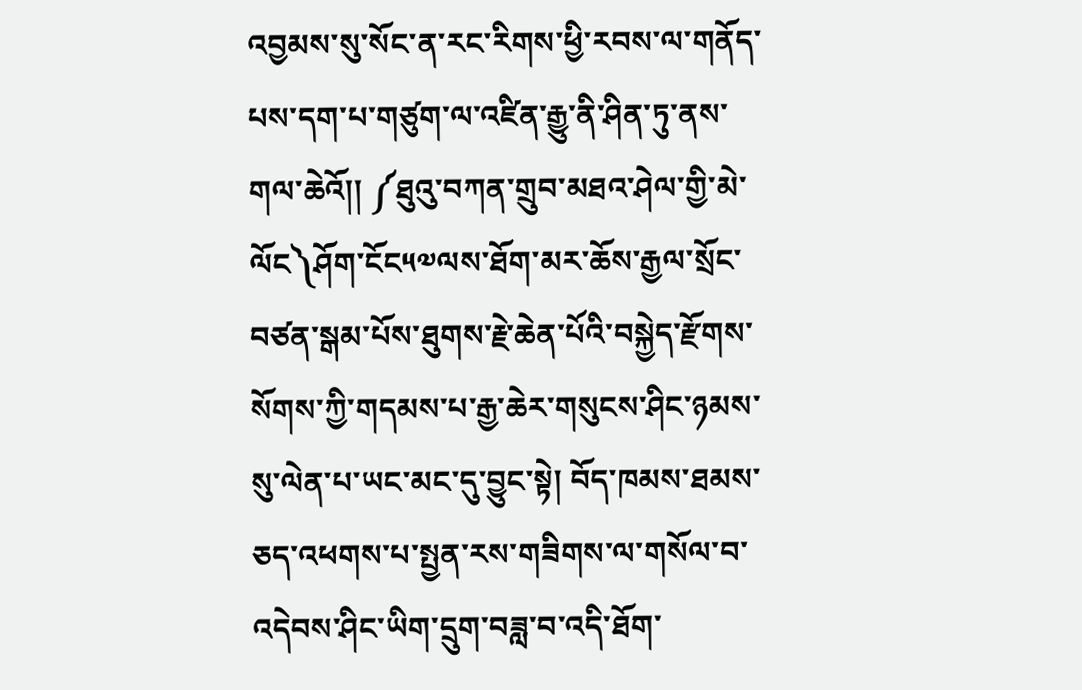འབྱམས་སུ་སོང་ན་རང་རིགས་ཕྱི་རབས་ལ་གནོད་པས་དག་པ་གཙུག་ལ་འཛིན་རྒྱུ་ནི་ཤིན་ཏུ་ནས་གལ་ཆེའོ།། ༼ཐུའུ་བཀན་གྲུབ་མཐའ་ཤེལ་གྱི་མེ་ལོང༽ཤོག་ངོང༥༧ལས་ཐོག་མར་ཆོས་རྒྱལ་སྲོང་བཙན་སྒམ་པོས་ཐུགས་རྗེ་ཆེན་པོའི་བསྐྱེད་རྫོགས་སོགས་ཀྱི་གདམས་པ་རྒྱ་ཆེར་གསུངས་ཤིང་ཉམས་སུ་ལེན་པ་ཡང་མང་དུ་བྱུང་སྟེ། བོད་ཁམས་ཐམས་ཅད་འཕགས་པ་སྤྱན་རས་གཟིགས་ལ་གསོལ་བ་འདེབས་ཤིང་ཡིག་དྲུག་བཟླ་བ་འདི་ཐོག་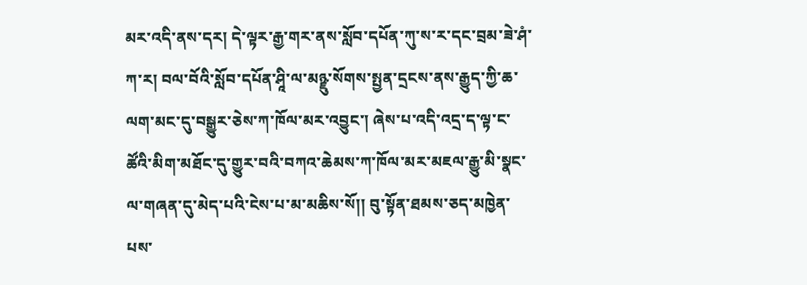མར་འདི་ནས་དར། དེ་ལྟར་རྒྱ་གར་ནས་སློབ་དཔོན་ཀུ་ས་ར་དང་བྲམ་ཟེ་ཤཾ་ཀ་ར། བལ་བོའི་སློབ་དཔོན་ཤཱི་ལ་མཉྫུ་སོགས་སྤྱན་དྲངས་ནས་རྒྱུད་ཀྱི་ཆ་ལག་མང་དུ་བསྒྱུར་ཅེས་ཀ་ཁོལ་མར་འབྱུང་། ཞེས་པ་འདི་འདྲ་ད་ལྟ་ང་ཚོའི་མིག་མཐོང་དུ་གྱུར་བའི་བཀའ་ཆེམས་ཀ་ཁོལ་མར་མཇལ་རྒྱུ་མི་སྣང་ལ་གཞན་དུ་མེད་པའི་ངེས་པ་མ་མཆིས་སོ།། བུ་སྟོན་ཐམས་ཅད་མཁྱེན་པས་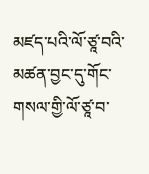མཛད་པའི་ལོ་ཙཱ་བའི་མཚན་བྱང་དུ་གོང་གསལ་གྱི་ལོ་ཙཱ་བ་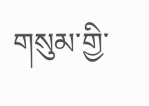གསུམ་གྱི་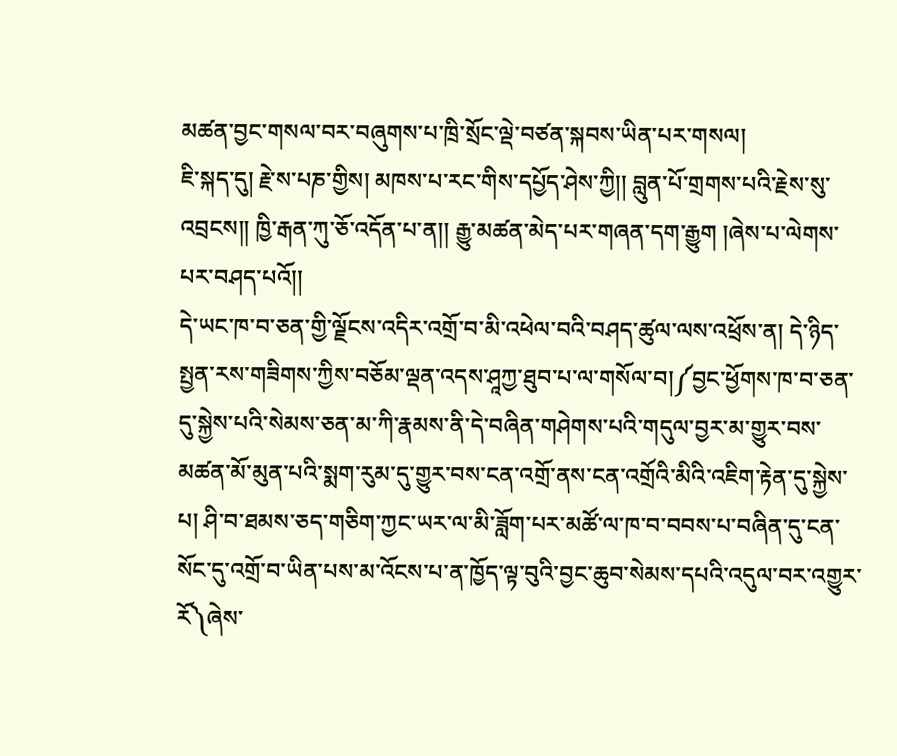མཚན་བྱང་གསལ་བར་བཞུགས་པ་ཁྲི་སྲོང་ལྡེ་བཙན་སྐབས་ཡིན་པར་གསལ།
ཇི་སྐད་དུ། རྗེ་ས་པཎ་གྱིས། མཁས་པ་རང་གིས་དཔྱོད་ཤེས་ཀྱི།། བླུན་པོ་གྲགས་པའི་རྗེས་སུ་འབྲངས།། ཁྱི་རྒན་ཀུ་ཅོ་འདོན་པ་ན།། རྒྱུ་མཚན་མེད་པར་གཞན་དག་རྒྱུག །ཞེས་པ་ལེགས་པར་བཤད་པའོ།།
དེ་ཡང་ཁ་བ་ཅན་གྱི་ལྗོངས་འདིར་འགྲོ་བ་མི་འཕེལ་བའི་བཤད་ཚུལ་ལས་འཕྲོས་ན། དེ་ཉིད་སྤྱན་རས་གཟིགས་ཀྱིས་བཅོམ་ལྡན་འདས་ཤཱཀྱ་ཐུབ་པ་ལ་གསོལ་བ།༼བྱང་ཕྱོགས་ཁ་བ་ཅན་དུ་སྐྱེས་པའི་སེམས་ཅན་མ་ཀི་རྣམས་ནི་དེ་བཞིན་གཤེགས་པའི་གདུལ་བྱར་མ་གྱུར་བས་མཚན་མོ་མུན་པའི་སྨག་རུམ་དུ་གྱུར་བས་ངན་འགྲོ་ནས་ངན་འགྲོའི་མིའི་འཇིག་རྟེན་དུ་སྐྱེས་པ། ཤི་བ་ཐམས་ཅད་གཅིག་ཀྱང་ཡར་ལ་མི་ཟློག་པར་མཚོ་ལ་ཁ་བ་བབས་པ་བཞིན་དུ་ངན་སོང་དུ་འགྲོ་བ་ཡིན་པས་མ་འོངས་པ་ན་ཁྱོད་ལྟ་བུའི་བྱང་ཆུབ་སེམས་དཔའི་འདུལ་བར་འགྱུར་རོ༽ཞེས་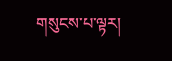གསུངས་པ་ལྟར།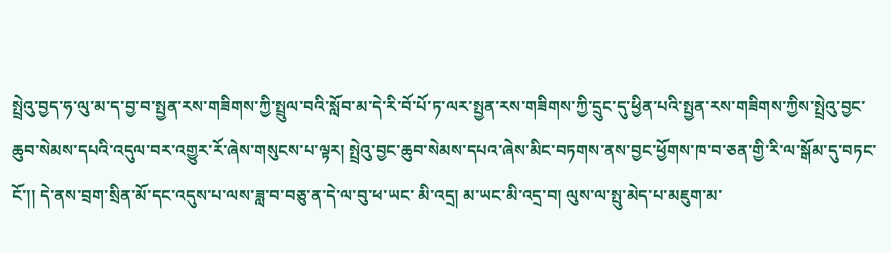སྤྲེའུ་བྱད་ཧ་ལུ་མ་ད་བྱ་བ་སྤྱན་རས་གཟིགས་ཀྱི་སྤྲུལ་བའི་སློབ་མ་དེ་རི་བོ་པོ་ཏ་ལར་སྤྱན་རས་གཟིགས་ཀྱི་དྲུང་དུ་ཕྱིན་པའི་སྤྱན་རས་གཟིགས་ཀྱིས་སྤྲེའུ་བྱང་ཆུབ་སེམས་དཔའི་འདུལ་བར་འགྱུར་རོ་ཞེས་གསུངས་པ་ལྟར། སྤྲེའུ་བྱང་ཆུབ་སེམས་དཔའ་ཞེས་མིང་བཏགས་ནས་བྱང་ཕྱོགས་ཁ་བ་ཅན་གྱི་རི་ལ་སྒོམ་དུ་བཏང་ངོ་།། དེ་ནས་བྲག་སྲིན་མོ་དང་འདུས་པ་ལས་ཟླ་བ་བཅུ་ན་དེ་ལ་བུ་ཕ་ཡང་ མི་འདྲ། མ་ཡང་མི་འདྲ་བ། ལུས་ལ་སྤུ་མེད་པ་མཇུག་མ་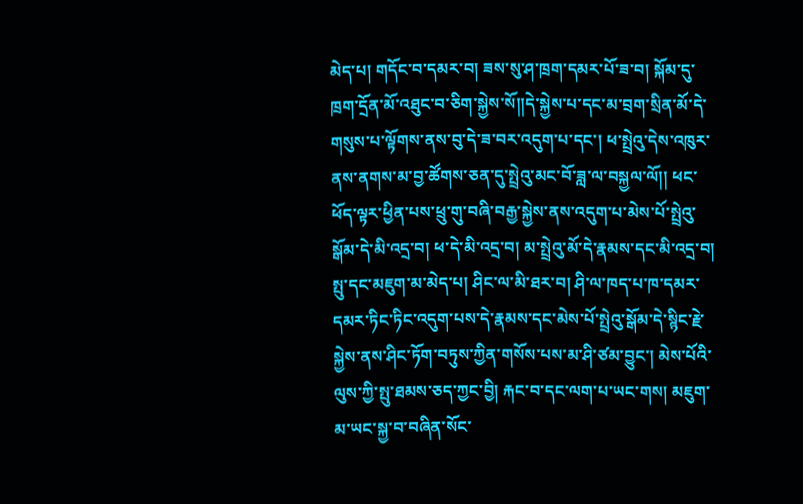མེད་པ། གདོང་བ་དམར་བ། ཟས་སུ་ཤ་ཁྲག་དམར་པོ་ཟ་བ། སྐོམ་དུ་ཁྲག་དྲོན་མོ་འཐུང་བ་ཅིག་སྐྱེས་སོ།།དེ་སྐྱེས་པ་དང་མ་བྲག་སྲིན་མོ་དེ་གསུས་པ་ལྟོགས་ནས་བུ་དེ་ཟ་བར་འདུག་པ་དང་། ཕ་སྤྲེའུ་དེས་འཁུར་ནས་ནགས་མ་བྱ་ཚོགས་ཅན་དུ་སྤྲེའུ་མང་བོ་ཟླ་ལ་བསྐྱལ་ལོ།། ཕང་ཕོད་ལྟར་ཕྱིན་པས་ཕྲུ་གུ་བཞི་བརྒྱ་སྐྱེས་ནས་འདུག་པ་མེས་པོ་སྤྲེའུ་སྒོམ་དེ་མི་འདྲ་བ། ཕ་དེ་མི་འདྲ་བ། མ་སྤྲེའུ་མོ་དེ་རྣམས་དང་མི་འདྲ་བ། སྤུ་དང་མཇུག་མ་མེད་པ། ཤིང་ལ་མི་ཐར་བ། ཤི་ལ་ཁད་པ་ཁ་དམར་དམར་ཏིང་ཏིང་འདུག་པས་དེ་རྣམས་དང་མེས་པོ་སྤྲེའུ་སྒོམ་དེ་སྙིང་རྗེ་སྐྱེས་ནས་ཤིང་ཏོག་བཏུས་ཀྱིན་གསོས་པས་མ་ཤི་ཙམ་བྱུང་། མེས་པོའི་ལུས་ཀྱི་སྤུ་ཐམས་ཅད་ཀྱང་བྱི། རྐང་བ་དང་ལག་པ་ཡང་གས། མཇུག་མ་ཡང་སྐྱ་བ་བཞིན་སོང་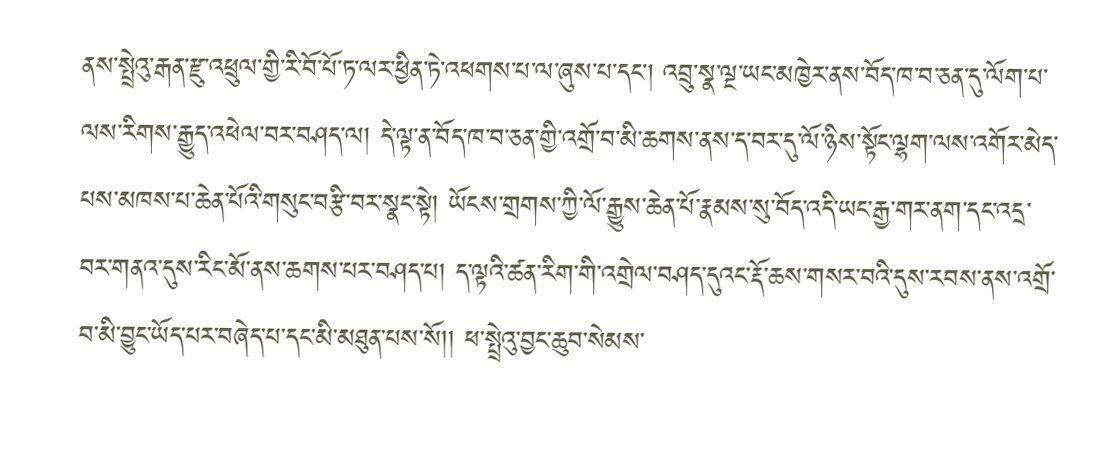ནས་སྤྲེའུ་རྒན་རྫུ་འཕྲུལ་གྱི་རི་བོ་པོ་ཏ་ལར་ཕྱིན་ཏེ་འཕགས་པ་ལ་ཞུས་པ་དང་། འབྲུ་སྣ་ལྔ་ཡང་མཁྱེར་ནས་བོད་ཁ་བ་ཅན་དུ་ལོག་པ་ལས་རིགས་རྒྱུད་འཕེལ་བར་བཤད་ལ། དེ་ལྟ་ན་བོད་ཁ་བ་ཅན་གྱི་འགྲོ་བ་མི་ཆགས་ནས་ད་བར་དུ་ལོ་ཉིས་སྟོང་ལྷག་ལས་འགོར་མེད་པས་མཁས་པ་ཆེན་པོའི་གསུང་བརྩི་བར་སྣང་སྟེ། ཡོངས་གྲགས་ཀྱི་ལོ་རྒྱུས་ཆེན་པོ་རྣམས་སུ་བོད་འདི་ཡང་རྒྱ་གར་ནག་དང་འདྲ་བར་གནའ་དུས་རིང་མོ་ནས་ཆགས་པར་བཤད་པ། ད་ལྟའི་ཚན་རིག་གི་འགྲེལ་བཤད་དུའང་རྡོ་ཆས་གསར་བའི་དུས་རབས་ནས་འགྲོ་བ་མི་བྱུང་ཡོད་པར་བཞེད་པ་དང་མི་མཐུན་པས་སོ།། ཕ་སྤྲེའུ་བྱང་ཆུབ་སེམས་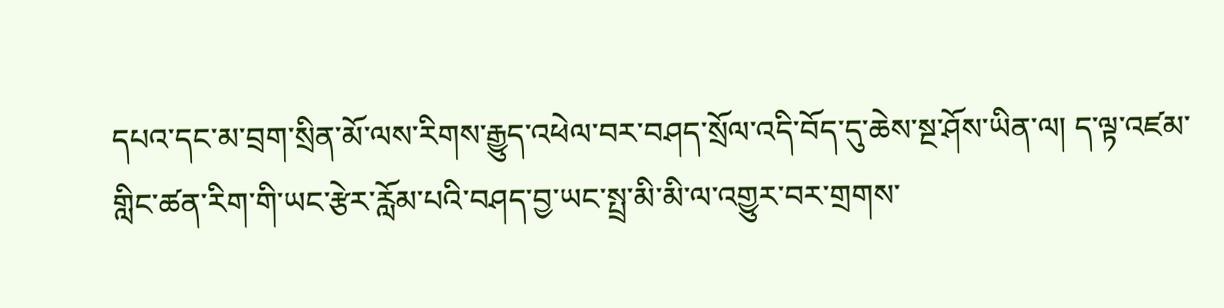དཔའ་དང་མ་བྲག་སྲིན་མོ་ལས་རིགས་རྒྱུད་འཕེལ་བར་བཤད་སྲོལ་འདི་བོད་དུ་ཆེས་སྔ་ཤོས་ཡིན་ལ། ད་ལྟ་འཛམ་གླིང་ཚན་རིག་གི་ཡང་རྩེར་རློམ་པའི་བཤད་བྱ་ཡང་སྤྲ་མི་མི་ལ་འགྱུར་བར་གྲགས་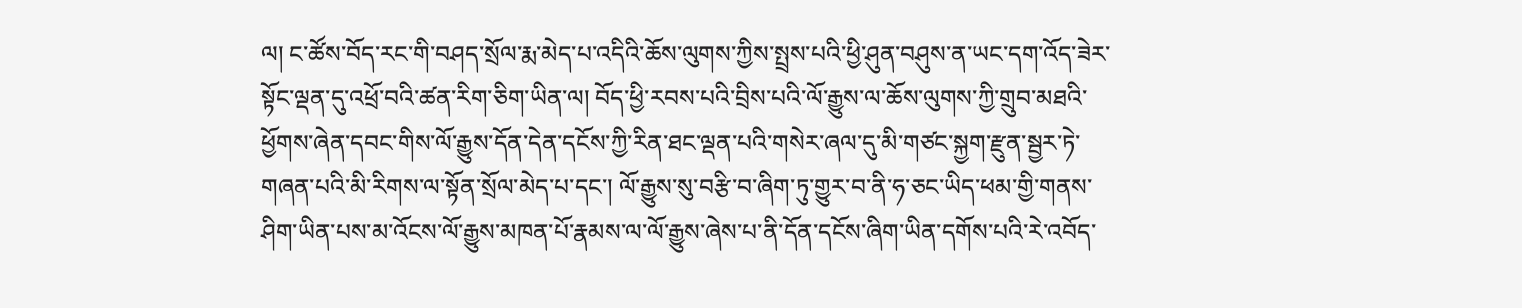ལ། ང་ཚོས་བོད་རང་གི་བཤད་སྲོལ་རྨ་མེད་པ་འདིའི་ཆོས་ལུགས་ཀྱིས་སྤྲས་པའི་ཕྱི་ཤུན་བཤུས་ན་ཡང་དག་འོད་ཟེར་སྟོང་ལྡན་དུ་འཕྲོ་བའི་ཚན་རིག་ཅིག་ཡིན་ལ། བོད་ཕྱི་རབས་པའི་བྲིས་པའི་ལོ་རྒྱུས་ལ་ཆོས་ལུགས་ཀྱི་གྲུབ་མཐའི་ཕྱོགས་ཞེན་དབང་གིས་ལོ་རྒྱུས་དོན་དེན་དངོས་ཀྱི་རིན་ཐང་ལྡན་པའི་གསེར་ཞལ་དུ་མི་གཙང་སྐྱག་རྫུན་སྦྱར་ཏེ་གཞན་པའི་མི་རིགས་ལ་སྟོན་སྲོལ་མེད་པ་དང་། ལོ་རྒྱུས་སུ་བརྩི་བ་ཞིག་ཏུ་གྱུར་བ་ནི་ཧ་ཅང་ཡིད་ཕམ་གྱི་གནས་ཤིག་ཡིན་པས་མ་འོངས་ལོ་རྒྱུས་མཁན་པོ་རྣམས་ལ་ལོ་རྒྱུས་ཞེས་པ་ནི་དོན་དངོས་ཞིག་ཡིན་དགོས་པའི་རེ་འབོད་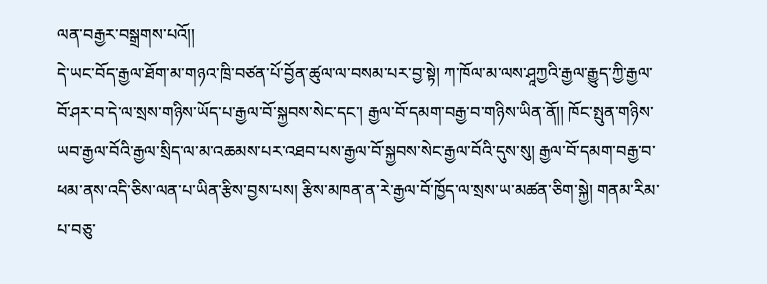ལན་བརྒྱར་བསྒྲགས་པའོ།།
དེ་ཡང་བོད་རྒྱལ་ཐོག་མ་གཉའ་ཁྲི་བཙན་པོ་བྱོན་ཚུལ་ལ་བསམ་པར་བྱ་སྟེ། ཀ་ཁོལ་མ་ལས་ཤཱཀྱའི་རྒྱལ་རྒྱུད་ཀྱི་རྒྱལ་བོ་ཤར་བ་དེ་ལ་སྲས་གཉིས་ཡོད་པ་རྒྱལ་བོ་སྐྱབས་སེང་དང་། རྒྱལ་བོ་དམག་བརྒྱ་བ་གཉིས་ཡིན་ནོ།། ཁོང་སྤུན་གཉིས་ཡབ་རྒྱལ་བོའི་རྒྱལ་སྲིད་ལ་མ་འཆམས་པར་འཐབ་པས་རྒྱལ་བོ་སྐྱབས་སེང་རྒྱལ་བོའི་དུས་སུ། རྒྱལ་བོ་དམག་བརྒྱ་བ་ཕམ་ནས་འདི་ཅིས་ལན་པ་ཡིན་རྩིས་བྱས་པས། རྩིས་མཁན་ན་རེ་རྒྱལ་བོ་ཁྱོད་ལ་སྲས་ཡ་མཚན་ཅིག་སྐྱེ། གནམ་རིམ་པ་བཅུ་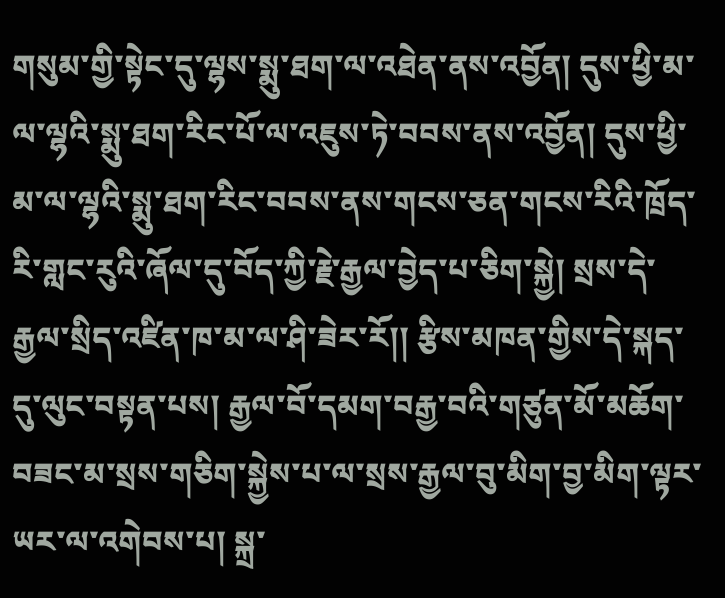གསུམ་གྱི་སྟེང་དུ་ལྷས་སྨུ་ཐག་ལ་འཐེན་ནས་འབྱོན། དུས་ཕྱི་མ་ལ་ལྷའི་སྨུ་ཐག་རིང་པོ་ལ་འཇུས་ཏེ་བབས་ནས་འབྱོན། དུས་ཕྱི་མ་ལ་ལྷའི་སྨུ་ཐག་རིང་བབས་ནས་གངས་ཅན་གངས་རིའི་ཁྲོད་རི་གླང་རུའི་ཞོལ་དུ་བོད་ཀྱི་རྗེ་རྒྱལ་བྱེད་པ་ཅིག་སྐྱེ། སྲས་དེ་རྒྱལ་སྲིད་འཛིན་ཁ་མ་ལ་ཤི་ཟེར་རོ།། རྩིས་མཁན་གྱིས་དེ་སྐད་དུ་ལུང་བསྟན་པས། རྒྱལ་བོ་དམག་བརྒྱ་བའི་གཙུན་མོ་མཆོག་བཟང་མ་སྲས་གཅིག་སྐྱེས་པ་ལ་སྲས་རྒྱལ་བུ་མིག་བྱ་མིག་ལྟར་ཡར་ལ་འགེབས་པ། སྐྲ་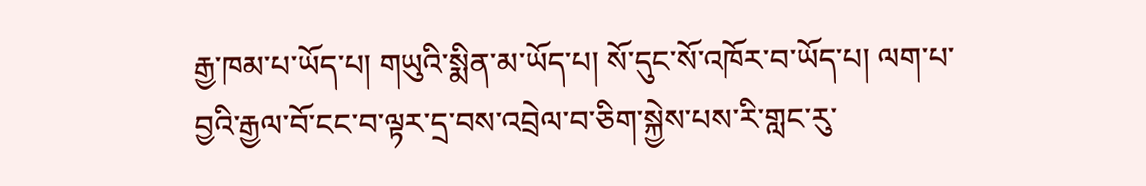རྒྱ་ཁམ་པ་ཡོད་པ། གཡུའི་སྨིན་མ་ཡོད་པ། སོ་དུང་སོ་འཁོར་བ་ཡོད་པ། ལག་པ་བྱའི་རྒྱལ་བོ་ངང་བ་ལྟར་དྲ་བས་འབྲེལ་བ་ཅིག་སྐྱེས་པས་རི་གླང་རུ་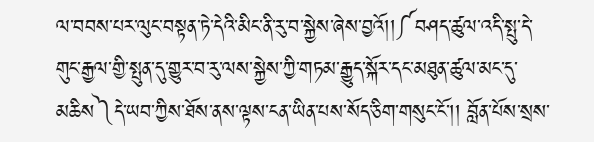ལ་བབས་པར་ལུང་བསྟན་ཏེ་དེའི་མིང་ནི་རུ་བ་སྐྱེས་ཞེས་བྱའོ།།༼བཤད་ཚུལ་འདི་སྤུ་དེ་གུང་རྒྱལ་གྱི་སྤུན་དུ་གྱུར་བ་རུ་ལས་སྐྱེས་ཀྱི་གཏམ་རྒྱུད་སྐོར་དང་མཐུན་ཚུལ་མང་དུ་མཆིས༽དེ་ཡབ་ཀྱིས་ཐོས་ནས་ལྟས་ངན་ཡིན་པས་སོད་ཅིག་གསུང་ངོ་།། བློན་པོས་སྲས་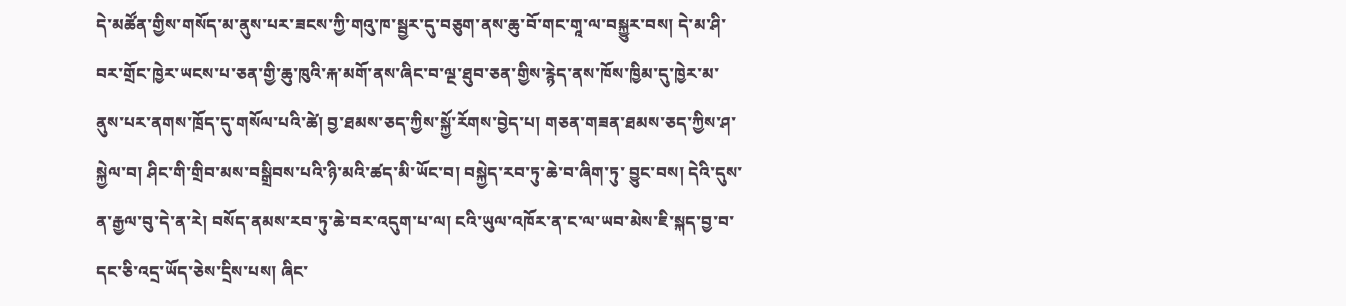དེ་མཚོན་གྱིས་གསོད་མ་ནུས་པར་ཟངས་ཀྱི་གའུ་ཁ་སྦྱར་དུ་བཅུག་ནས་ཆུ་བོ་གང་གཱ་ལ་བསྐྱུར་བས། དེ་མ་ཤི་བར་གྲོང་ཁྱེར་ཡངས་པ་ཅན་གྱི་ཆུ་ཁུའི་རྐ་མགོ་ནས་ཞིང་བ་ལྔ་ཐུབ་ཅན་གྱིས་རྙེད་ནས་ཁོས་ཁྱིམ་དུ་ཁྱེར་མ་ནུས་པར་ནགས་ཁྲོད་དུ་གསོལ་པའི་ཚེ། བྱ་ཐམས་ཅད་ཀྱིས་སྐྱོ་རོགས་བྱེད་པ། གཅན་གཟན་ཐམས་ཅད་ཀྱིས་ཤ་སྐྱེལ་བ། ཤིང་གི་གྲིབ་མས་བསྒྲིབས་པའི་ཉི་མའི་ཚད་མི་ཡོང་བ། བསྐྱེད་རབ་ཏུ་ཆེ་བ་ཞིག་ཏུ་ བྱུང་བས། དེའི་དུས་ན་རྒྱལ་བུ་དེ་ན་རེ། བསོད་ནམས་རབ་ཏུ་ཆེ་བར་འདུག་པ་ལ། ངའི་ཡུལ་འཁོར་ན་ང་ལ་ཡབ་མེས་ཇི་སྐད་བྱ་བ་དང་ཅི་འདྲ་ཡོད་ཅེས་དྲིས་པས། ཞིང་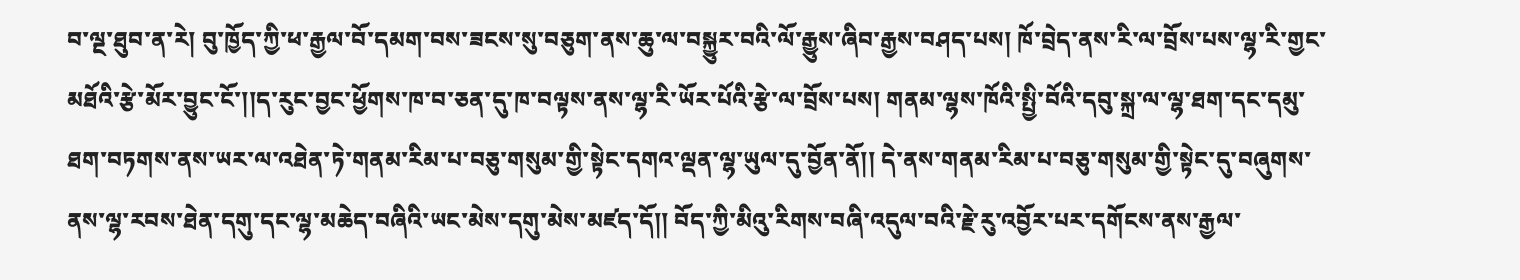བ་ལྔ་ཐུབ་ན་རེ། བུ་ཁྱོད་ཀྱི་ཕ་རྒྱལ་བོ་དམག་བས་ཟངས་སུ་བཅུག་ནས་ཆུ་ལ་བསྐྱུར་བའི་ལོ་རྒྱུས་ཞིབ་རྒྱས་བཤད་པས། ཁོ་བྲེད་ནས་རི་ལ་བྲོས་པས་ལྷ་རི་གྱང་མཐོའི་རྩེ་མོར་བྱུང་ངོ་།།ད་རུང་བྱང་ཕྱོགས་ཁ་བ་ཅན་དུ་ཁ་བལྟས་ནས་ལྷ་རི་ཡོར་པོའི་རྩེ་ལ་བྲོས་པས། གནམ་ལྷས་ཁོའི་སྤྱི་བོའི་དབུ་སྐྲ་ལ་ལྷ་ཐག་དང་དམུ་ཐག་བཏགས་ནས་ཡར་ལ་འཐེན་ཏེ་གནམ་རིམ་པ་བཅུ་གསུམ་གྱི་སྟེང་དགའ་ལྡན་ལྷ་ཡུལ་དུ་བྱོན་ནོ།། དེ་ནས་གནམ་རིམ་པ་བཅུ་གསུམ་གྱི་སྟེང་དུ་བཞུགས་ནས་ལྷ་རབས་ཐེན་དགུ་དང་ལྷ་མཆེད་བཞིའི་ཡང་མེས་དགུ་མེས་མཛད་དོ།། བོད་ཀྱི་མིའུ་རིགས་བཞི་འདུལ་བའི་རྗེ་རུ་འབྱོར་པར་དགོངས་ནས་རྒྱལ་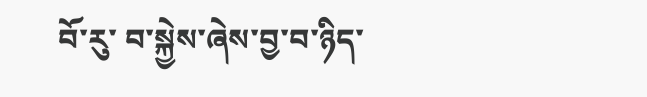བོ་རུ་ བ་སྐྱེས་ཞེས་བྱ་བ་ཉིད་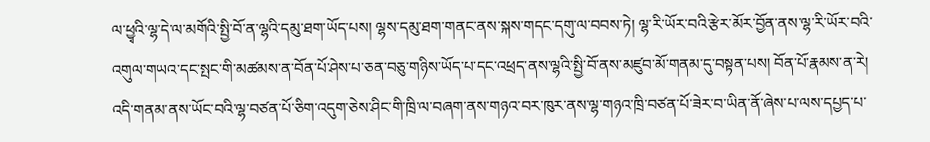ལ་ཕྱྭའི་ལྷ་དེ་ལ་མགོའི་སྤྱི་བོ་ན་ལྷའི་དམུ་ཐག་ཡོད་པས། ལྷས་དམུ་ཐག་གནང་ནས་སྐས་གདང་དགུ་ལ་བབས་ཏེ། ལྷ་རི་ཡོར་བའི་རྩེར་མོར་བྱོན་ནས་ལྷ་རི་ཡོར་བའི་འགུལ་གཡའ་དང་སྤང་གི་མཚམས་ན་བོན་པོ་ཤེས་པ་ཅན་བཅུ་གཉིས་ཡོད་པ་དང་འཕྲད་ནས་ལྷའི་སྤྱི་བོ་ནས་མཛུབ་མོ་གནམ་དུ་བསྟན་པས། བོན་པོ་རྣམས་ན་རེ། འདི་གནམ་ནས་ཡོང་བའི་ལྷ་བཙན་པོ་ཅིག་འདུག་ཅེས་ཤིང་གི་ཁྲི་ལ་བཞག་ནས་གཉའ་བར་ཁུར་ནས་ལྷ་གཉའ་ཁྲི་བཙན་པོ་ཟེར་བ་ཡིན་ནོ་ཞེས་པ་ལས་དཔྱད་པ་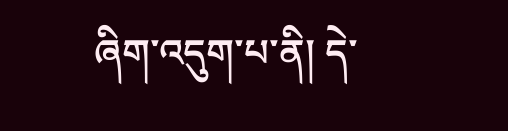ཞིག་འདུག་པ་ནི། དེ་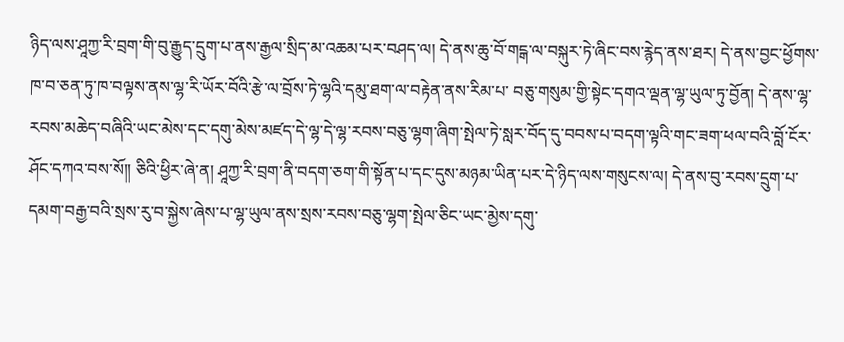ཉིད་ལས་ཤཱཀྱ་རི་བྲག་གི་བུ་རྒྱུད་དྲུག་པ་ནས་རྒྱལ་སྲིད་མ་འཆམ་པར་བཤད་ལ། དེ་ནས་ཆུ་བོ་གངྒ་ལ་བསྐུར་ཏེ་ཞིང་བས་རྙེད་ནས་ཐར། དེ་ནས་བྱང་ཕྱོགས་ཁ་བ་ཅན་ཏུ་ཁ་བལྟས་ནས་ལྷ་རི་ཡོར་བོའི་རྩེ་ལ་བྲོས་ཏེ་ལྷའི་དམུ་ཐག་ལ་བརྟེན་ནས་རིམ་པ་ བཅུ་གསུམ་གྱི་སྟེང་དགའ་ལྡན་ལྷ་ཡུལ་ཏུ་བྱོན། དེ་ནས་ལྷ་རབས་མཆེད་བཞིའི་ཡང་མེས་དང་དགུ་མེས་མཛད་དེ་ལྷ་དེ་ལྷ་རབས་བཅུ་ལྷག་ཞིག་སྤེལ་ཏེ་སླར་བོད་དུ་བབས་པ་བདག་ལྟའི་གང་ཟག་ཕལ་བའི་བློ་ངོར་ཤོང་དཀའ་བས་སོ།། ཅིའི་ཕྱིར་ཞེ་ན། ཤཱཀྱ་རི་བྲག་ནི་བདག་ཅག་གི་སྟོན་པ་དང་དུས་མཉམ་ཡིན་པར་དེ་ཉིད་ལས་གསུངས་ལ། དེ་ནས་བུ་རབས་དྲུག་པ་དམག་བརྒྱ་བའི་སྲས་རུ་བ་སྐྱེས་ཞེས་པ་ལྷ་ཡུལ་ནས་སྲས་རབས་བཅུ་ལྷག་སྤེལ་ཅིང་ཡང་མྱེས་དགུ་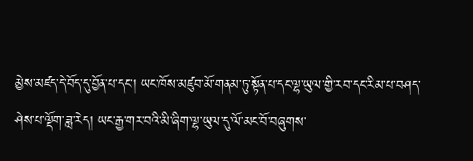མྱེས་མཛད་དེ་བོད་དུ་བྱོན་པ་དང་། ཡང་ཁོས་མཛུབ་མོ་གནམ་ཏུ་སྟོན་པ་དང་ལྷ་ཡུལ་གྱི་རབ་དང་རིམ་པ་བཤད་ཤེས་པ་ལྡོག་ཟླ་རེད། ཡང་རྒྱ་གར་བའི་མི་ཞིག་ལྷ་ཡུལ་དུ་ལོ་མང་བོ་བཞུགས་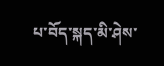པ་བོད་སྐད་མི་ཤེས་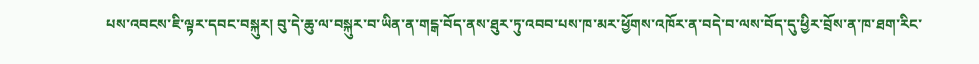པས་འབངས་ཇི་ལྟར་དབང་བསྐུར། བུ་དེ་ཆུ་ལ་བསྐུར་བ་ཡིན་ན་གངྒ་བོད་ནས་ཐུར་ཏུ་འབབ་པས་ཁ་མར་ཕྱོགས་འཁོར་ན་བདེ་བ་ལས་བོད་དུ་ཕྱིར་བྲོས་ན་ཁ་ཐག་རིང་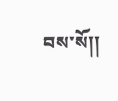བས་སོ།།